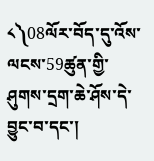༨༽08ལོར་བོད་དུ་འོས་ལངས་59ཚུན་གྱི་ཤུགས་དྲག་ཆེ་ཤོས་དེ་བྱུང་བ་དང་།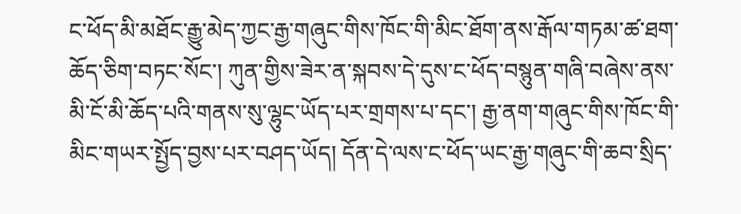ང་ཕོད་མི་མཐོང་རྒྱུ་མེད་ཀྱང་རྒྱ་གཞུང་གིས་ཁོང་གི་མིང་ཐོག་ནས་རྒོལ་གཏམ་ཚ་ཐག་ཆོད་ཅིག་བཏང་སོང་། ཀུན་གྱིས་ཟེར་ན་སྐབས་དེ་དུས་ང་ཕོད་བསྙུན་གཞི་བཞེས་ནས་མི་ངོ་མི་ཆོད་པའི་གནས་སུ་ལྷུང་ཡོད་པར་གྲགས་པ་དང་། རྒྱ་ནག་གཞུང་གིས་ཁོང་གི་མིང་གཡར་སྤྱོད་བྱས་པར་བཤད་ཡོད། དོན་དེ་ལས་ང་ཕོད་ཡང་རྒྱ་གཞུང་གི་ཆབ་སྲིད་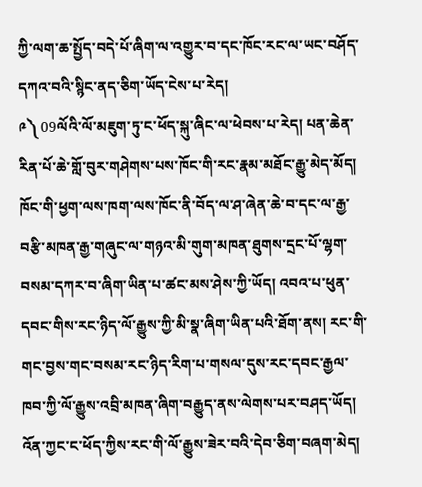ཀྱི་ལག་ཆ་སྤྱོད་བདེ་པོ་ཞིག་ལ་འགྱུར་བ་དང་ཁོང་རང་ལ་ཡང་བཤོད་དཀའ་བའི་སྙིང་ནད་ཅིག་ཡོད་ངེས་པ་རེད།
༩༽ 09ལོའི་ལོ་མཇུག་ཏུ་ང་ཕོད་སྐུ་ཞིང་ལ་ཕེབས་པ་རེད། པན་ཆེན་རིན་པོ་ཆེ་གློ་བུར་གཤེགས་པས་ཁོང་གི་རང་རྣམ་མཐོང་རྒྱུ་མེད་མོད། ཁོང་གི་ཕྱག་ལས་ཁག་ལས་ཁོང་ནི་བོད་ལ་ཤ་ཞེན་ཆེ་བ་དང་ལ་རྒྱ་བརྩི་མཁན་རྒྱ་གཞུང་ལ་གཉའ་མི་གུག་མཁན་ཐུགས་དྲང་པོ་ལྷག་བསམ་དཀར་བ་ཞིག་ཡིན་པ་ཚང་མས་ཤེས་ཀྱི་ཡོད། འབའ་པ་ཕུན་དབང་གིས་རང་ཉིད་ལོ་རྒྱུས་ཀྱི་མི་སྣ་ཞིག་ཡིན་པའི་ཐོག་ནས། རང་གི་གང་བྱས་གང་བསམ་རང་ཉིད་རིག་པ་གསལ་དུས་རང་དབང་རྒྱལ་ཁབ་ཀྱི་ལོ་རྒྱུས་འབྲི་མཁན་ཞིག་བརྒྱུད་ནས་ལེགས་པར་བཤད་ཡོད། འོན་ཀྱང་ང་ཕོད་ཀྱིས་རང་གི་ལོ་རྒྱུས་ཟེར་བའི་དེབ་ཅིག་བཞག་མེད།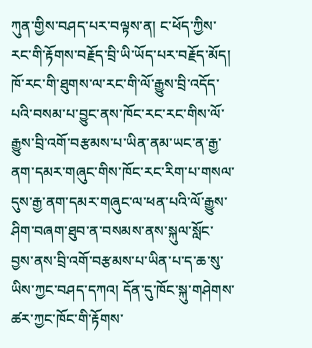ཀུན་གྱིས་བཤད་པར་བལྟས་ན། ང་ཕོད་ཀྱིས་རང་གི་རྟོགས་བརྗོད་བྲི་ཡི་ཡོད་པར་བརྗོད་མོད། ཁོ་རང་གི་ཐུགས་ལ་རང་གི་ལོ་རྒྱུས་བྲི་འདོད་པའི་བསམ་པ་བྱུང་ནས་ཁོང་རང་རང་གིས་ལོ་རྒྱུས་བྲི་འགོ་བརྩམས་པ་ཡིན་ནམ་ཡང་ན་རྒྱ་ནག་དམར་གཞུང་གིས་ཁོང་རང་རིག་པ་གསལ་དུས་རྒྱ་ནག་དམར་གཞུང་ལ་ཕན་པའི་ལོ་རྒྱུས་ཤིག་བཞག་ཐུབ་ན་བསམས་ནས་སྐུལ་སློང་བྱས་ནས་བྲི་འགོ་བརྩམས་པ་ཡིན་པ་ད་ཆ་སུ་ཡིས་ཀྱང་བཤད་དཀའ། དོན་དུ་ཁོང་སྐུ་གཤེགས་ཚར་ཀྱང་ཁོང་གི་རྟོགས་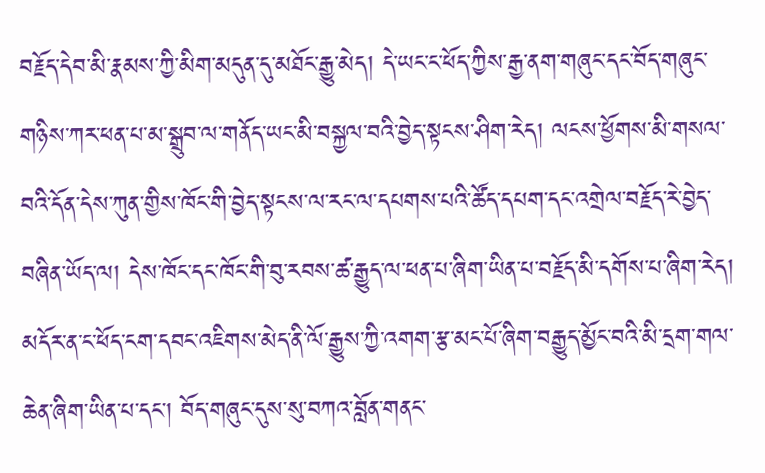བརྗོད་དེབ་མི་རྣམས་ཀྱི་མིག་མདུན་དུ་མཐོང་རྒྱུ་མེད། དེ་ཡང་ང་ཕོད་ཀྱིས་རྒྱ་ནག་གཞུང་དང་བོད་གཞུང་གཉིས་ཀར་ཕན་པ་མ་སྒྲུབ་ལ་གནོད་ཡང་མི་བསྐྱལ་བའི་བྱེད་སྟངས་ཤིག་རེད། ལངས་ཕྱོགས་མི་གསལ་བའི་དོན་དེས་ཀུན་གྱིས་ཁོང་གི་བྱེད་སྟངས་ལ་རང་ལ་དཔགས་པའི་ཚོད་དཔག་དང་འགྲེལ་བརྗོད་རེ་བྱེད་བཞིན་ཡོད་ལ། དེས་ཁོང་དང་ཁོང་གི་བུ་རབས་ཚ་རྒྱུད་ལ་ཕན་པ་ཞིག་ཡིན་པ་བརྗོད་མི་དགོས་པ་ཞིག་རེད།
མདོར་ན་ང་ཕོད་ངག་དབང་འཇིགས་མེད་ནི་ལོ་རྒྱུས་ཀྱི་འགག་རྩ་མང་པོ་ཞིག་བརྒྱུད་མྱོང་བའི་མི་དྲག་གལ་ཆེན་ཞིག་ཡིན་པ་དང་། བོད་གཞུང་དུས་སུ་བཀའ་བློན་གནང་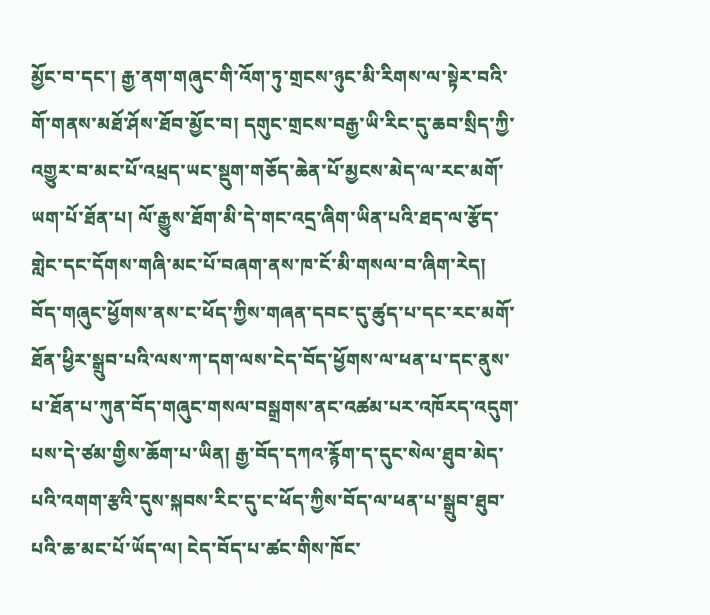མྱོང་བ་དང་། རྒྱ་ནག་གཞུང་གི་འོག་ཏུ་གྲངས་ཉུང་མི་རིགས་ལ་སྟེར་བའི་གོ་གནས་མཐོ་ཤོས་ཐོབ་མྱོང་བ། དགུང་གྲངས་བརྒྱ་ཡི་རིང་དུ་ཆབ་སྲིད་ཀྱི་འགྱུར་བ་མང་པོ་འཕྲད་ཡང་སྡུག་གཅོད་ཆེན་པོ་མྱངས་མེད་ལ་རང་མགོ་ཡག་པོ་ཐོན་པ། ལོ་རྒྱུས་ཐོག་མི་དེ་གང་འདྲ་ཞིག་ཡིན་པའི་ཐད་ལ་རྩོད་གླེང་དང་དོགས་གཞི་མང་པོ་བཞག་ནས་ཁ་ངོ་མི་གསལ་བ་ཞིག་རེད།
བོད་གཞུང་ཕྱོགས་ནས་ང་ཕོད་ཀྱིས་གཞན་དབང་དུ་ཚུད་པ་དང་རང་མགོ་ཐོན་ཕྱིར་སྒྲུབ་པའི་ལས་ཀ་དག་ལས་ངེད་བོད་ཕྱོགས་ལ་ཕན་པ་དང་ནུས་པ་ཐོན་པ་ཀུན་བོད་གཞུང་གསལ་བསྒྲགས་ནང་འཚམ་པར་འཁོརད་འདུག་པས་དེ་ཙམ་གྱིས་ཆོག་པ་ཡིན། རྒྱ་བོད་དཀའ་རྙོག་ད་དུང་སེལ་ཐུབ་མེད་པའི་འགག་རྩའི་དུས་སྐབས་རིང་དུ་ང་ཕོད་ཀྱིས་བོད་ལ་ཕན་པ་སྒྲུབ་ཐུབ་པའི་ཆ་མང་པོ་ཡོད་ལ། ངེད་བོད་པ་ཚང་གིས་ཁོང་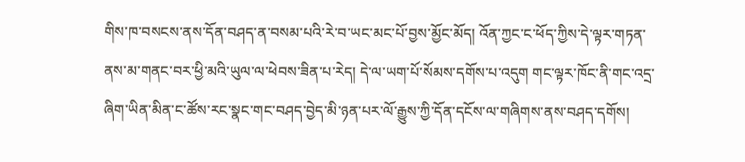གིས་ཁ་བསངས་ནས་དོན་བཤད་ན་བསམ་པའི་རེ་བ་ཡང་མང་པོ་བྱས་མྱོང་མོད། འོན་ཀྱང་ང་ཕོད་ཀྱིས་དེ་ལྟར་གཏན་ནས་མ་གནང་བར་ཕྱི་མའི་ཡུལ་ལ་ཕེབས་ཟིན་པ་རེད། དེ་ལ་ཡག་པོ་སོམས་དགོས་པ་འདུག གང་ལྟར་ཁོང་ནི་གང་འདྲ་ཞིག་ཡིན་མིན་ང་ཚོས་རང་སྣང་གང་བཤད་བྱེད་མི་ཉན་པར་ལོ་རྒྱུས་ཀྱི་དོན་དངོས་ལ་གཞིགས་ནས་བཤད་དགོས།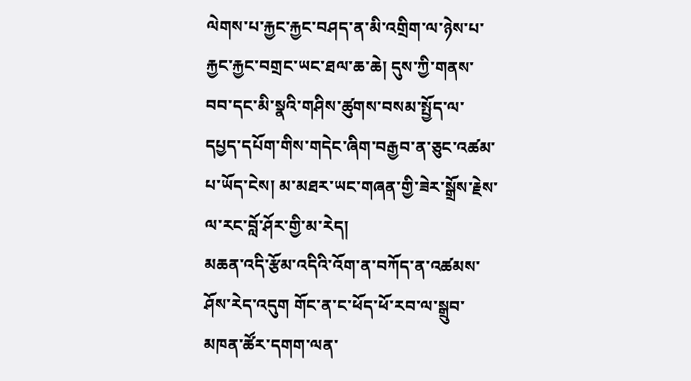ལེགས་པ་རྐྱང་རྐྱང་བཤད་ན་མི་འགྲིག་ལ་ཉེས་པ་རྐྱང་རྐྱང་བགྲང་ཡང་ཐལ་ཆ་ཆེ། དུས་ཀྱི་གནས་བབ་དང་མི་སྣའི་གཤིས་ཚུགས་བསམ་སྤྱོད་ལ་དཔྱད་དཔོག་གིས་གདེང་ཞིག་བརྒྱབ་ན་ཅུང་འཚམ་པ་ཡོད་ངེས། མ་མཐར་ཡང་གཞན་གྱི་ཟེར་སྒྲོས་རྗེས་ལ་རང་བློ་ཤོར་གྱི་མ་རེད།
མཆན་འདི་རྩོམ་འདིའི་འོག་ན་བཀོད་ན་འཚམས་ཤོས་རེད་འདུག གོང་ན་ང་ཕོད་ཕོ་རབ་ལ་སྒྲུབ་མཁན་ཚོར་དགག་ལན་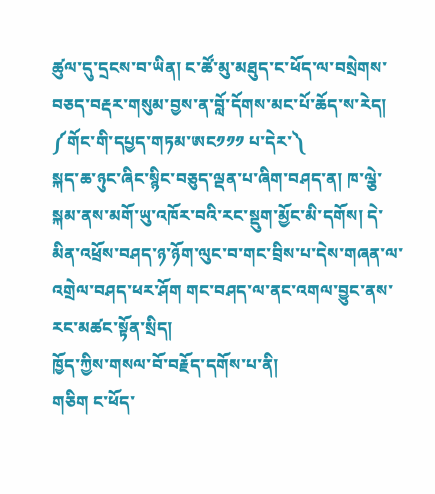ཚུལ་དུ་དྲངས་བ་ཡིན། ང་ཚོ་མུ་མཐུད་ང་ཕོད་ལ་བསྲེགས་བཅད་བརྡར་གསུམ་བྱས་ན་བློ་དོགས་མང་པོ་ཆོད་ས་རེད།
༼གོང་གི་དཔྱད་གཏམ་ཨང༡༡༡ པ་དེར་༽
སྐད་ཆ་ཉུང་ཞིང་སྙིང་བཅུད་ལྡན་པ་ཞིག་བཤད་ན། ཁ་ལྕེ་སྐམ་ནས་མགོ་ཡུ་འཁོར་བའི་རང་སྡུག་མྱོང་མི་དགོས། དེ་མིན་འཕྲོས་བཤད་ཉ་ཉོག་ལུང་བ་གང་བྲིས་པ་དེས་གཞན་ལ་འགྲེལ་བཤད་ཕར་ཤོག གང་བཤད་ལ་ནང་འགལ་བྱུང་ནས་རང་མཚང་སྟོན་སྲིད།
ཁྱོད་ཀྱིས་གསལ་བོ་བརྗོད་དགོས་པ་ནི།
གཅིག ང་ཕོད་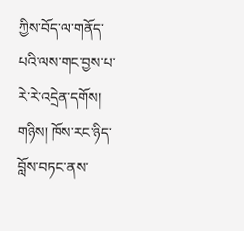ཀྱིས་བོད་ལ་གནོད་པའི་ལས་གང་བྱས་པ་རེ་རེ་འདྲེན་དགོས།
གཉིས། ཁོས་རང་ཉིད་བློས་བཏང་ནས་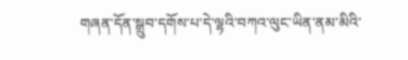གཞན་དོན་སྒྲུབ་དགོས་པ་དེ་ལྷའི་བཀའ་ལུང་ཡིན་ནམ་མིའི་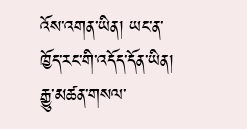འོས་འགན་ཡིན། ཡང་ན་ཁྱོད་རང་གི་འདོད་དོན་ཡིན། རྒྱུ་མཚན་གསལ་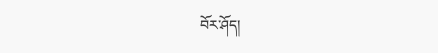བོར་ཤོད།